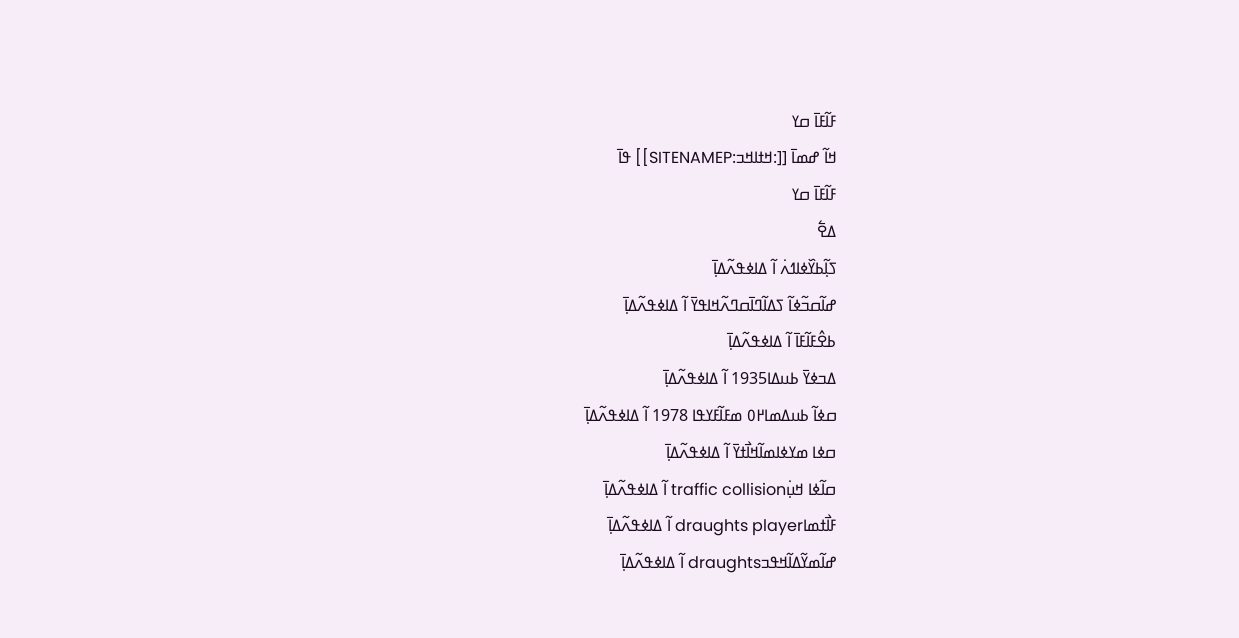ߓߊ߬ߓߊ߫ ߛߌ
ߞߊ߬ ߝߘߊ߫ [[:ߞߙߊߞߏ:SITENAMEP]] ߟߊ߫
ߓߊ߬ߓߊ߫ ߛߌ
ߡߐ߱
ߖߊ߲߬ߕߌ߰ߦߊߗߍ߭ ߊ߬ ߡߊߦߟߍ߬ߡߊ߲߫
ߝߊ߬ߛߏ߬ߦߊ߬ ߖߡߊ߬ߣߊ߫ߛߣߍ߬ߞߊߟߌ߫ ߊ߬ ߡߊߦߟߍ߬ߡߊ߲߫
ߕߐ߮ߓߊ߬ߓߊ߫ ߊ߬ ߡߊߦߟߍ߬ߡߊ߲߫
ߡߏߦߌ߫ ߕߎߡߊ1935 ߊ߬ ߡߊߦߟߍ߬ߡߊ߲߫
ߛߦߊ߬ ߕߎߡߘߊ߂߀ ߘߓߊ߬ߓߌߟߊ 1978 ߊ߬ ߡߊߦߟߍ߬ߡߊ߲߫
ߛߦߊ ߘߌߦߊߘߊ߬ߞߊ߯ߙߌ߫ ߊ߬ ߡߊߦߟߍ߬ߡߊ߲߫
ߛߊ߬ߦߊ ߞߎ߲߭traffic collision ߊ߬ ߡߊߦߟߍ߬ߡߊ߲߫
ߓߊ߯ߙߘߊdraughts player ߊ߬ ߡߊߦߟߍ߬ߡߊ߲߫
ߝߊ߬ߘߌ߬ߡߊ߬ߞߟߏdraughts ߊ߬ ߡߊߦߟߍ߬ߡߊ߲߫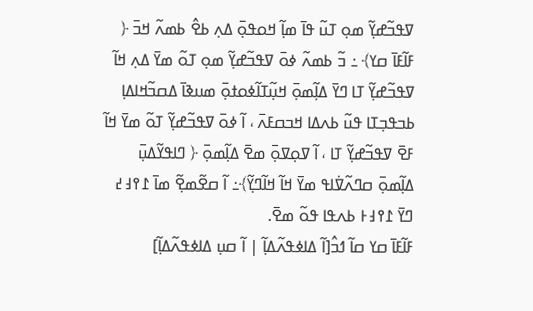ߜߟߏ߬ߝߌ߲߬ ߘߋ߲ ߠߎ߬ ߟߊ߫ ߘߊ߲߬ ߞߋߟߋ߲߫ ߡߍ߲ ߕߐ߮ ߕߘߍ߬ ߞߏ߫ ﴿ ߓߊ߬ߓߊ߫ ߛߌ﴾ ߸ ߏ߬ ߕߘߍ߬ ߦߋ߫ ߜߟߏ߬ߝߌ߲߬ ߘߋ߲ ߠߋ߬ ߘߌ߫ ߡߍ߲ ߞߊ߬ ߜߟߏ߬ߝߌ߲߬ ߠߊ ߣߌ߫ ߡߊ߲߬ߘߋ߲߫ ߞߎ߲߬ߠߊ߬ߦߋߙߋ߲߫ ߘߎߢߊ߫ ߡߛߏ߬ߞߊߡߊ߲ ߕߏߟߏ߲ߠߊ ߟߎ߬ ߕߍߡߊ ߞߏߛߓߍ߫ ، ߊ߬ ߦߋ߫ ߜߟߏ߬ߝߌ߲߬ ߠߋ߬ ߘߌ߫ ߞߊ߬ ߓߐ߫ ߜߟߏ߬ߝߌ߲߬ ߠߊ ، ߊ߬ ߜߋ߲ߜߋ߲߫ ߘߐ߫ ߡߊ߲߬ߘߋ߲߫ ﴿ ߣߊߟߌ߬ߡߎ߲߫ ߡߊ߲߬ߘߋ߲߫ ߛߣߍ߬ߜ߭ߊߟ ߘߌ߫ ߞߊ߬ ߞߊ߬ߣߌ߲߬﴾߸ ߊ߬ ߛߐ߬ߘߐ߲߬ ߘߊ߫ ߁߉߃߄ ߣߌ߫ ߁߉߃߅ ߕߍߟߊ ߟߋ߬ ߘߐ߫.
ߓߊ߬ߓߊ߫ ߛߌ ߛߊ߬ ߗߏ߮[ߊ߬ ߡߊߦߟߍ߬ߡߊ߲߬ | ߊ߬ ߛߎ߲ ߡߊߦߟߍ߬ߡߊ߲߬]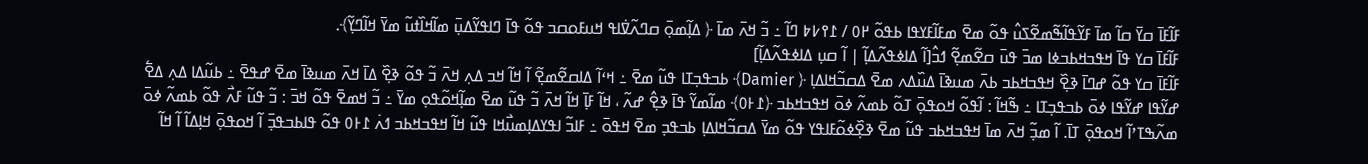ߓߊ߬ߓߊ߫ ߛߌ߫ ߛߊ߬ ߘߊ߫ ߓߌ߬ߟߊ߬ߒ߬ߘߐ߬ߖߎ߮ ߟߋ߬ ߘߐ߫ ߘߓߊ߬ߓߌߟߊ ߕߟߋ߬ ߂߀ / ߁߉߇߈ ߣߊ߬ ߸ ߏ߬ ߞߍ߫ ߘߊ߫ ﴿ ߡߊ߲߬ߘߋ߲߫ ߛߣߍ߬ߜ߭ߊߟ ߞߎߓߋߛߏ ߟߋ߬ ߟߊ߫ ߣߊߟߌ߬ߡߎ߲߫ ߘߊ߬ߞߊ߰ߙߎ߬ ߘߌ߫ ߞߊ߬ߣߌ߲߬﴾.
ߓߊ߬ߓߊ߫ ߛߌ ߟߊ߫ ߞߟߏߞߕߏߦߊ ߘߏ߫ ߟߎ߫ ߛߐ߬ߘߐ߲߬ ߗߏ߮[ߊ߬ ߡߊߦߟߍ߬ߡߊ߲߬ | ߊ߬ ߛߎ߲ ߡߊߦߟߍ߬ߡߊ߲߬]
ߓߊ߬ߓߊ߫ ߛߌ ߟߋ߬ ߝߣߊ߫ ߢߐ߲߰ ߞߟߏߞߕߏ ߕߍ߫ ߘߎߢߊ߫ ߡߎ߰ߡߍ ߘߐ߫ ߡߛߏ߬ߞߊߡߊ߲ ﴿ Damier﴾ ߕߏߟߏ߲ߠߊ ߟߎ߬ ߘߐ߫ ߸ ߞߵߊ߬ ߡߊߛߐ߬ߘߐ߲߬ ߊ߬ ߞߊ߬ ߞߏ ߡߍ߲ ߞߍ߫ ߏ߬ ߟߋ߬ ߢߐ߲߰ ߡߊ߫ ߞߍ߫ ߘߎߢߊ߫ ߘߐ߫ ߝߟߐ߫ ߸ ߕߎ߬ߡߊ ߡߍ߲ ߡߐ߱ ߝߌ߬ߟߊ ߝߌ߬ߟߊ ߦߋ߫ ߕߏߟߏ߲ߠߊ ߸ ߒ߬ߞߊ߬ : ߊ߬ߟߋ߬ ߞߋߟߋ߲߫ ߠߋ߬ ߕߘߍ߬ ߦߋ߫ ߞߟߏߞߕߏ ﴿߁߅߀﴾ ߘߊ߬ߘߌ߬ ߟߊ߫ ߢߐ߲߮ ߝߍ߬ ، ߞߊ߬ ߓߊ߲߫ ߞߊ߬ ߞߍ߫ ߏ߬ ߟߎ߬ ߘߐ߫ ߘߊ߲߬ߞߋ߬ߟߋ߲ ߘߌ߫ ߸ ߏ߬ ߞߘߐ߫ ߟߋ߬ ߞߏ߫ : ߏ߬ ߟߎ߬ ߓߍ߯ ߟߋ߬ ߕߘߍ߬ ߦߋ߫ ߘߍ߬ߒߠߴߊ߬ ߞߋߟߋ߲߫ ߠߊ߫. ߊ߬ ߘߏ߲߬ ߞߍ߫ ߘߊ߫ ߞߟߏߞߕߏ ߟߎ߬ ߘߐ߫ ߢߐ߲߰ߦߋ߬ߓߊߟߌ ߟߋ߬ ߘߌ߫ ߡߛߏ߬ߞߊߡߊ߲ ߕߏߟߏ߲ ߘߐ߫ ߞߟߋ߫ ߸ ߓߊߏ߬ ߊߟߌߡߊ߲ߘߎ߯ߞߊ ߟߎ߬ ߞߊ߬ ߞߟߏߞߕߏ ߗߍ߭ ߁߅߀ ߟߋ߬ ߟߊߕߏߟߏ߲߫ ߊ߬ ߞߋߟߋ߲߫ ߞߊ߲ߡߊ߬ ߊ߬ ߞߊ߬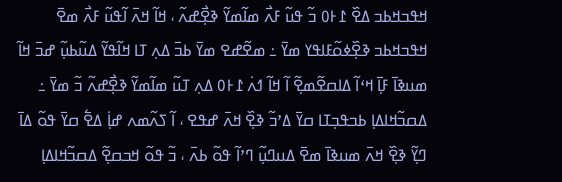ߞߟߏߞߕߏ ߡߐ߰ ߁߅߀ ߏ߬ ߟߎ߬ ߓߍ߯ ߘߊ߬ߘߌ߬ ߢߐ߲߯ߝߍ߬ ، ߞߊ߬ ߞߍ߫ ߊ߬ߟߎ߬ ߓߍ߯ ߘߐ߫ ߞߟߏߞߕߏ ߢߐ߲߰ߦߋ߬ߓߊߟߌ ߘߌ߫ ߸ ߘߐ߬ߝߐ ߘߌ߫ ߕߏ߫ ߡߍ߲ ߠߊ ߞߊ߬ߟߌ߬ ߡߎ߬ߕߎ߲߬ ߝߏ߫ ߞߊ߬ ߘߎߢߊ߫ ߓߊ߲߫ ߞߵߊ߬ ߡߊߛߐ߬ߘߐ߲߬ ߊ߬ ߞߊ߬ ߗߍ߭ ߁߅߀ ߡߍ߲ ߠߎ߬ ߘߊ߬ߘߌ߬ ߢߐ߲߯ߝߍ߬ ߏ߬ ߘߌ߫ ߸ ߡߛߏ߬ߞߊߡߊ߲ ߕߏߟߏ߲ߠߊ ߛߌ߫ ߡߴߏ߬ ߢߐ߲߰ ߞߍ߫ ߝߟߐ ، ߊ߬ ߖߍ߬ߘߍ ߝߊ߲߭ ߡߐ߱ ߛߌ߫ ߟߋ߬ ߡߊ߫ ߣߌ߲߬ ߢߐ߲߰ ߞߍ߫ ߘߎߢߊ߫ ߘߐ߫ ߡߎߣߎ߲߬ ߣߴߊ߬ ߟߋ߬ ߕߍ߫ ، ߏ߬ ߟߋ߬ ߞߏߛߐ߲߬ ߡߛߏ߬ߞߊߡߊ߲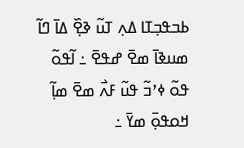ߕߏߟߏ߲ߠߊ ߡߍ߲ ߠߎ߬ ߢߐ߲߰ ߡߊ߫ ߣߊ߬ ߘߎߢߊ߫ ߘߐ߫ ߝߟߐ߫ ߸ ߊ߬ߟߋ߬ ߟߋ߬ ߦߴߏ߬ ߟߎ߬ ߓߍ߯ ߘߐ߫ ߘߊ߲߬ ߞߋߟߋ߲߫ ߘߌ߫ ߸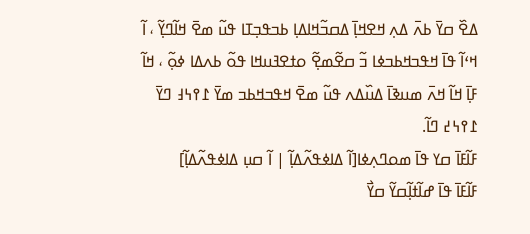ߡߐ߰ ߛߌ߫ ߕߍ߫ ߡߍ߲ ߞߐߞߊ߲߫ ߡߛߏ߬ߞߊߡߊ߲ ߕߏߟߏ߲ߠߊ ߟߎ߬ ߘߐ߫ ߞߊ߬ߣߌ߲߬ ، ߊ߬ ߞߵߊ߬ ߟߊ߫ ߞߟߏߞߕߏߦߊ ߏ߬ ߛߐ߬ߘߐ߲߬ ߋߙߐߔߎߞߊ ߟߋ߬ ߕߍߡߊ ߦߋ߲߬ ، ߞߊ߬ ߓߊ߲߫ ߞߊ߬ ߞߍ߫ ߘߎߢߊ߫ ߡߎ߰ߡߍ ߟߎ߬ ߘߐ߫ ߞߟߏߞߕߏ ߘߌ߫ ߁߉߆߃ ߣߌ߫ ߁߉߆߄ ߣߊ߬.
ߓߊ߬ߓߊ߫ ߛߌ ߟߊ߫ ߘߋߣߍ߲ߦߊ[ߊ߬ ߡߊߦߟߍ߬ߡߊ߲߬ | ߊ߬ ߛߎ߲ ߡߊߦߟߍ߬ߡߊ߲߬]
ߓߊ߬ߓߊ߫ ߟߊ߫ ߝߊ߬ߙߊ߲߬ߛߌ߬ ߛߌ߯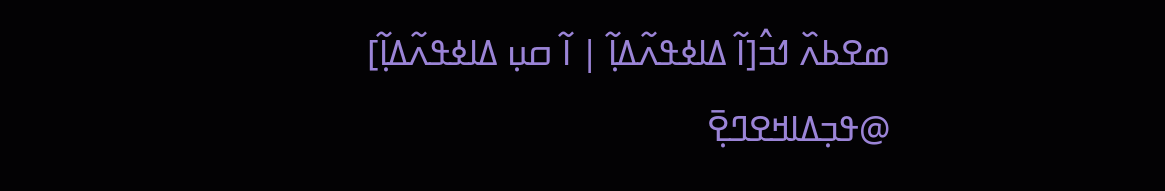ߘߐߕߍ߰ ߗߏ߮[ߊ߬ ߡߊߦߟߍ߬ߡߊ߲߬ | ߊ߬ ߛߎ߲ ߡߊߦߟߍ߬ߡߊ߲߬]
@ߟߏ߲ߡߊߞߐߣߐ߲߫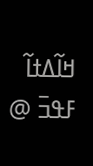ߞߊ߬ߡߙߊ߬ ߓߟߏ߫ @